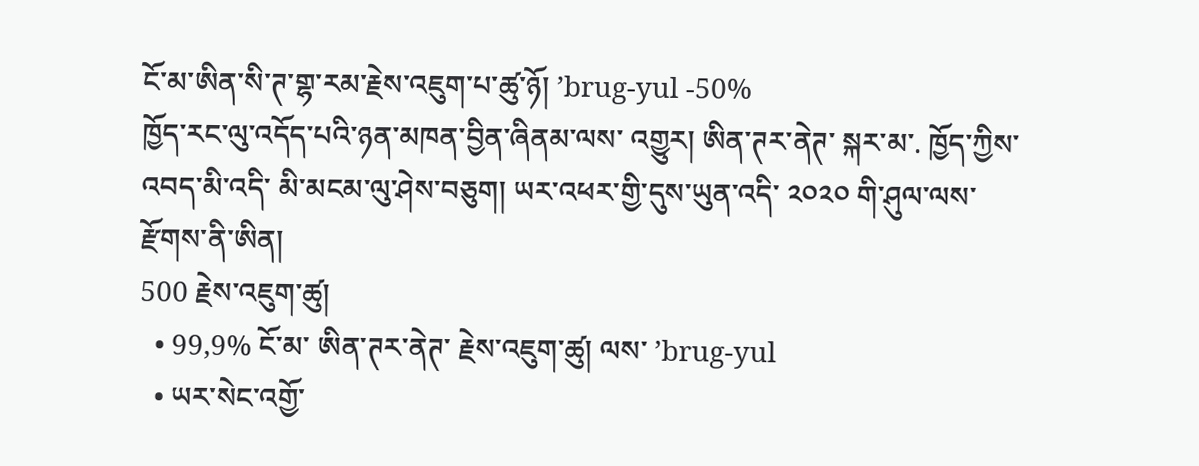ངོ་མ་ཨིན་སི་ཊ་གྷ་རམ་རྗེས་འཇུག་པ་ཚུ་ཉོ། ʼbrug-yul -50%
ཁྱོད་རང་ལུ་འདོད་པའི་ཉན་མཁན་བྱིན་ཞིནམ་ལས་ འགྱུར། ཨིན་ཊར་ནེཊ་ སྐར་མ་. ཁྱོད་ཀྱིས་འབད་མི་འདི་ མི་མངམ་ལུ་ཤེས་བཅུག། ཡར་འཕར་གྱི་དུས་ཡུན་འདི་ ༢༠༢༠ གི་ཤུལ་ལས་ རྫོགས་ནི་ཨིན།
500 རྗེས་འཇུག་ཚུ།
  • 99,9% ངོ་མ་ ཨིན་ཊར་ནེཊ་ རྗེས་འཇུག་ཚུ། ལས་ ʼbrug-yul
  • ཡར་སེང་འགྱོ་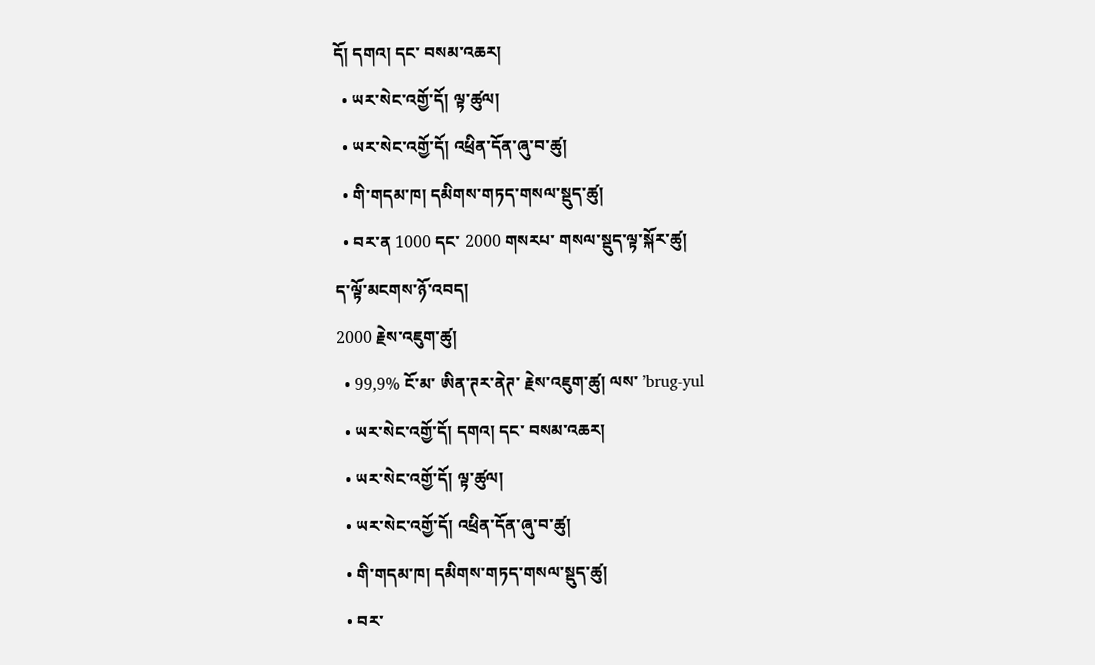དོ། དགའ། དང་ བསམ་འཆར།
  • ཡར་སེང་འགྱོ་དོ། ལྟ་ཚུལ།
  • ཡར་སེང་འགྱོ་དོ། འཕྲིན་དོན་ཞུ་བ་ཚུ།
  • གི་གདམ་ཁ། དམིགས་གཏད་གསལ་སྡུད་ཚུ།
  • བར་ན 1000 དང་ 2000 གསརཔ་ གསལ་སྡུད་ལྟ་སྐོར་ཚུ།
ད་ལྟོ་མངགས་ཉོ་འབད།
2000 རྗེས་འཇུག་ཚུ།
  • 99,9% ངོ་མ་ ཨིན་ཊར་ནེཊ་ རྗེས་འཇུག་ཚུ། ལས་ ʼbrug-yul
  • ཡར་སེང་འགྱོ་དོ། དགའ། དང་ བསམ་འཆར།
  • ཡར་སེང་འགྱོ་དོ། ལྟ་ཚུལ།
  • ཡར་སེང་འགྱོ་དོ། འཕྲིན་དོན་ཞུ་བ་ཚུ།
  • གི་གདམ་ཁ། དམིགས་གཏད་གསལ་སྡུད་ཚུ།
  • བར་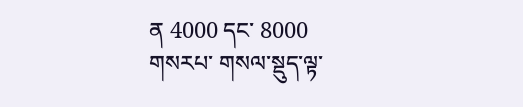ན 4000 དང་ 8000 གསརཔ་ གསལ་སྡུད་ལྟ་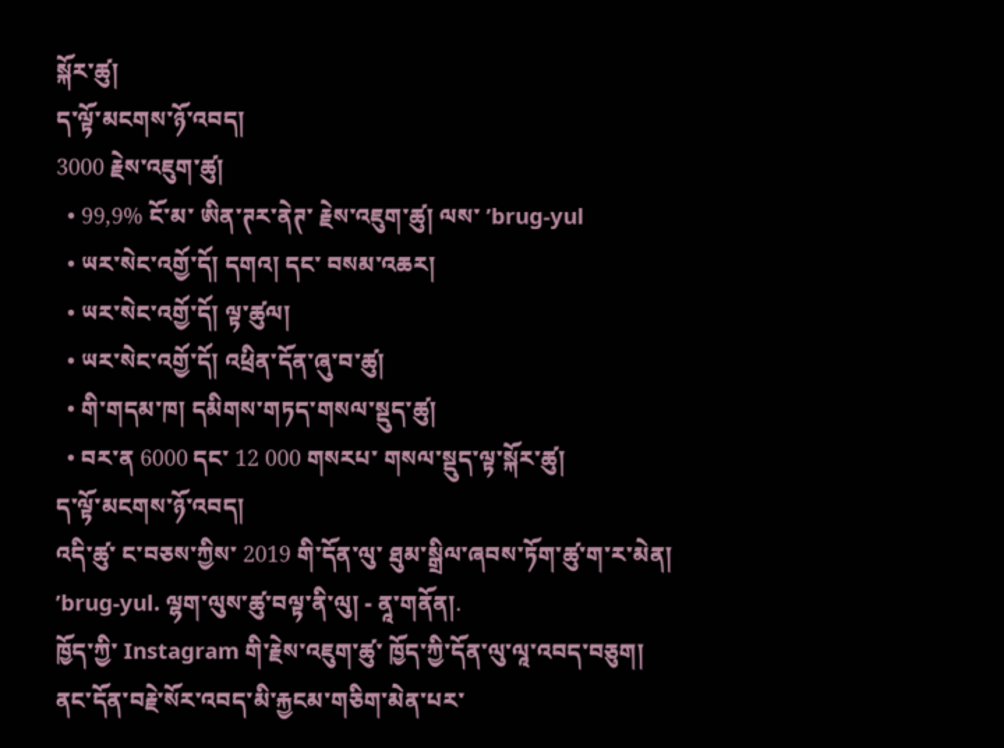སྐོར་ཚུ།
ད་ལྟོ་མངགས་ཉོ་འབད།
3000 རྗེས་འཇུག་ཚུ།
  • 99,9% ངོ་མ་ ཨིན་ཊར་ནེཊ་ རྗེས་འཇུག་ཚུ། ལས་ ʼbrug-yul
  • ཡར་སེང་འགྱོ་དོ། དགའ། དང་ བསམ་འཆར།
  • ཡར་སེང་འགྱོ་དོ། ལྟ་ཚུལ།
  • ཡར་སེང་འགྱོ་དོ། འཕྲིན་དོན་ཞུ་བ་ཚུ།
  • གི་གདམ་ཁ། དམིགས་གཏད་གསལ་སྡུད་ཚུ།
  • བར་ན 6000 དང་ 12 000 གསརཔ་ གསལ་སྡུད་ལྟ་སྐོར་ཚུ།
ད་ལྟོ་མངགས་ཉོ་འབད།
འདི་ཚུ་ ང་བཅས་ཀྱིས་ 2019 གི་དོན་ལུ་ ཐུམ་སྒྲིལ་ཞབས་ཏོག་ཚུ་ག་ར་མེན། ʼbrug-yul. ལྷག་ལུས་ཚུ་བལྟ་ནི་ལུ། - ནཱ་གནོན།.
ཁྱོད་ཀྱི་ Instagram གི་རྗེས་འཇུག་ཚུ་ ཁྱོད་ཀྱི་དོན་ལུ་ལཱ་འབད་བཅུག།
ནང་དོན་བརྗེ་སོར་འབད་མི་རྐྱངམ་གཅིག་མེན་པར་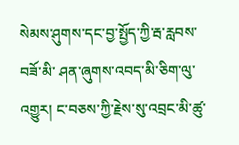སེམས་ཤུགས་དང་བྱ་སྤྱོད་ཀྱི་རྦ་རླབས་བཟོ་མི་ ཤན་ཞུགས་འབད་མི་ཅིག་ལུ་འགྱུར། ང་བཅས་ཀྱི་རྗེས་སུ་འབྲང་མི་ཚུ་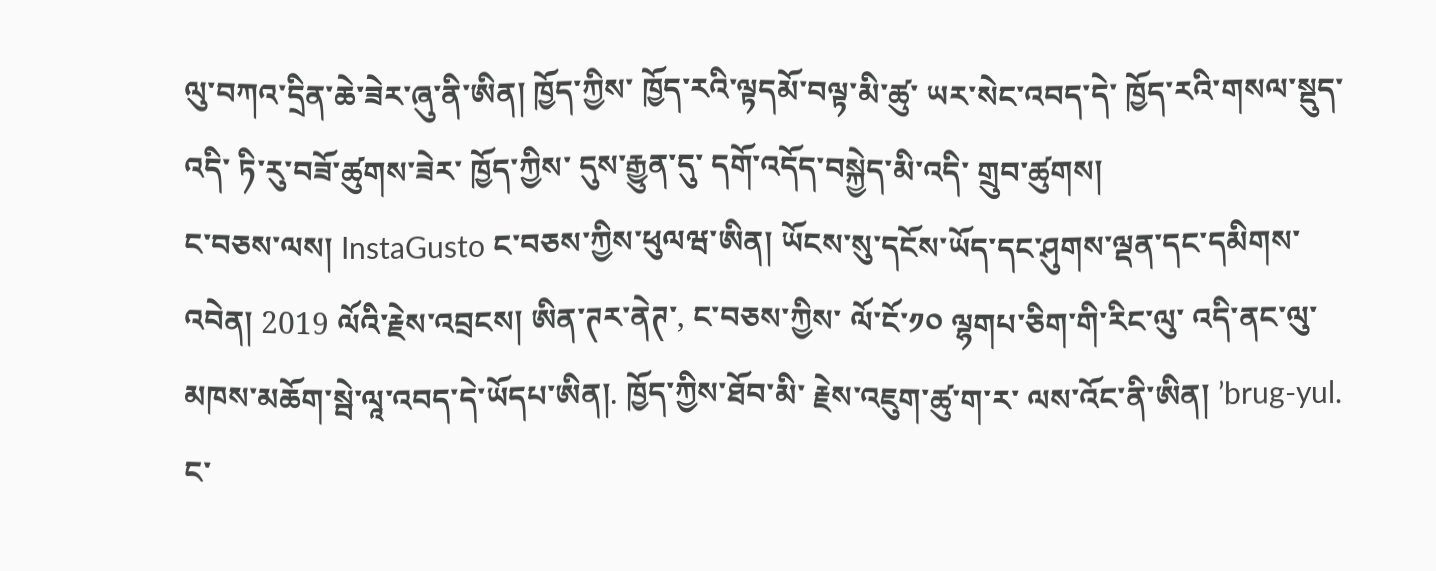ལུ་བཀའ་དྲིན་ཆེ་ཟེར་ཞུ་ནི་ཨིན། ཁྱོད་ཀྱིས་ ཁྱོད་རའི་ལྟདམོ་བལྟ་མི་ཚུ་ ཡར་སེང་འབད་དེ་ ཁྱོད་རའི་གསལ་སྡུད་འདི་ ཏི་རུ་བཟོ་ཚུགས་ཟེར་ ཁྱོད་ཀྱིས་ དུས་རྒྱུན་དུ་ དགོ་འདོད་བསྐྱེད་མི་འདི་ གྲུབ་ཚུགས།
ང་བཅས་ལས། InstaGusto ང་བཅས་ཀྱིས་ཕུལཝ་ཨིན། ཡོངས་སུ་དངོས་ཡོད་དང་ཤུགས་ལྡན་དང་དམིགས་འབེན། 2019 ལོའི་རྗེས་འབྲངས། ཨིན་ཊར་ནེཊ་, ང་བཅས་ཀྱིས་ ལོ་ངོ་༡༠ ལྷགཔ་ཅིག་གི་རིང་ལུ་ འདི་ནང་ལུ་ མཁས་མཆོག་སྦེ་ལཱ་འབད་དེ་ཡོདཔ་ཨིན།. ཁྱོད་ཀྱིས་ཐོབ་མི་ རྗེས་འཇུག་ཚུ་ག་ར་ ལས་འོང་ནི་ཨིན། ʼbrug-yul. ང་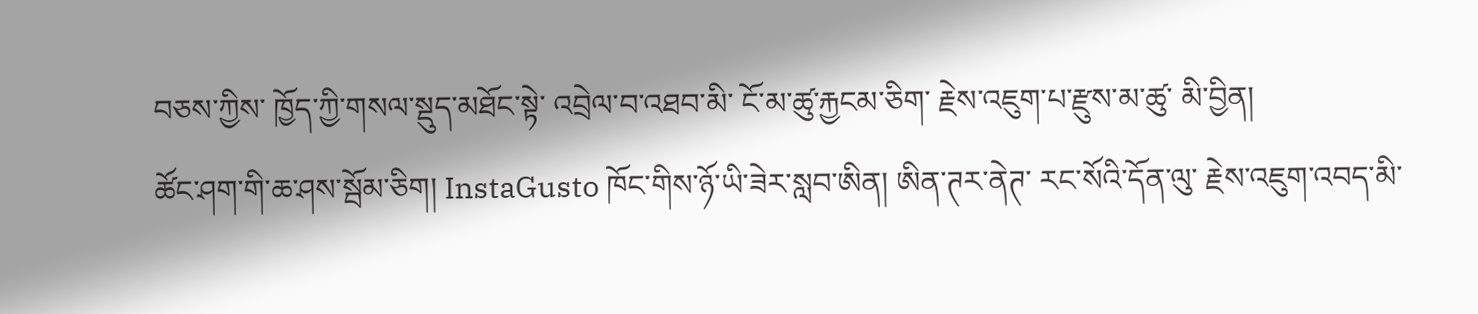བཅས་ཀྱིས་ ཁྱོད་ཀྱི་གསལ་སྡུད་མཐོང་སྟེ་ འབྲེལ་བ་འཐབ་མི་ ངོ་མ་ཚུ་རྐྱངམ་ཅིག་ རྗེས་འཇུག་པ་རྫུས་མ་ཚུ་ མི་བྱིན།
ཚོང་ཤག་གི་ཆ་ཤས་སྦོམ་ཅིག། InstaGusto ཁོང་གིས་ཉོ་ཡི་ཟེར་སླབ་ཨིན། ཨིན་ཊར་ནེཊ་ རང་སོའི་དོན་ལུ་ རྗེས་འཇུག་འབད་མི་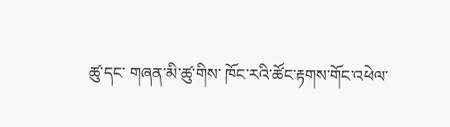ཚུ་དང་ གཞན་མི་ཚུ་གིས་ ཁོང་རའི་ཚོང་རྟགས་གོང་འཕེལ་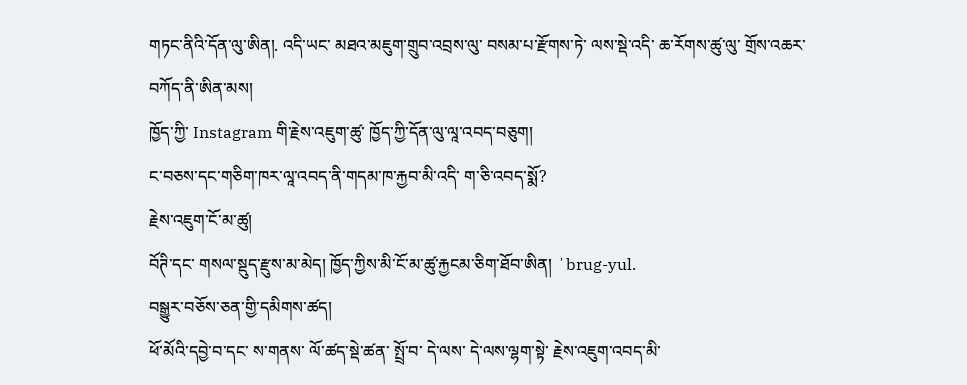གཏང་ནིའི་དོན་ལུ་ཨིན།. འདི་ཡང་ མཐའ་མཇུག་གྲུབ་འབྲས་ལུ་ བསམ་པ་རྫོགས་ཏེ་ ལས་སྡེ་འདི་ ཆ་རོགས་ཚུ་ལུ་ གྲོས་འཆར་བཀོད་ནི་ཨིན་མས།
ཁྱོད་ཀྱི་ Instagram གི་རྗེས་འཇུག་ཚུ་ ཁྱོད་ཀྱི་དོན་ལུ་ལཱ་འབད་བཅུག།
ང་བཅས་དང་གཅིག་ཁར་ལཱ་འབད་ནི་གདམ་ཁ་རྐྱབ་མི་འདི་ ག་ཅི་འབད་སྨོ?
རྗེས་འཇུག་ངོ་མ་ཚུ།
བོཊི་དང་ གསལ་སྡུད་རྫུས་མ་མེད། ཁྱོད་ཀྱིས་མི་ངོ་མ་ཚུ་རྐྱངམ་ཅིག་ཐོབ་ཨིན། ʼbrug-yul.
བསྒྱུར་བཅོས་ཅན་གྱི་དམིགས་ཚད།
ཕོ་མོའི་དབྱེ་བ་དང་ ས་གནས་ ལོ་ཚད་སྡེ་ཚན་ སྤྲོ་བ་ དེ་ལས་ དེ་ལས་ལྷག་སྟེ་ རྗེས་འཇུག་འབད་མི་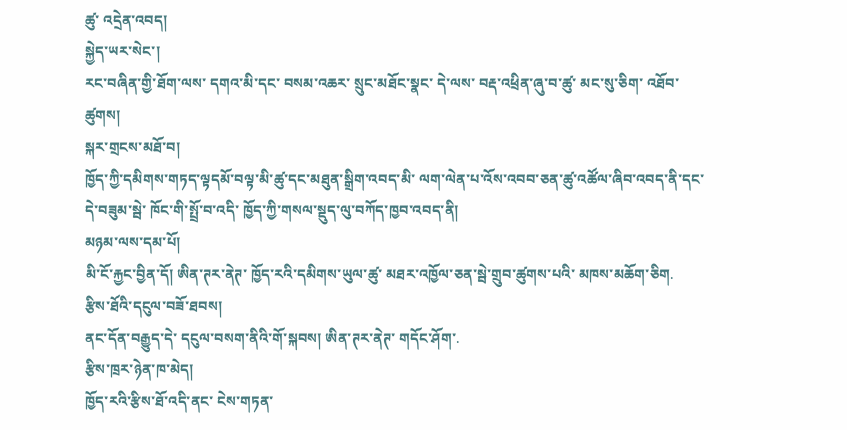ཚུ་ འདྲེན་འབད།
སྐྱེད་ཡར་སེང་།
རང་བཞིན་གྱི་ཐོག་ལས་ དགའ་མི་དང་ བསམ་འཆར་ སྲུང་མཐོང་སྣང་ དེ་ལས་ བརྡ་འཕྲིན་ཞུ་བ་ཚུ་ མང་སུ་ཅིག་ འཐོབ་ཚུགས།
སྐར་གྲངས་མཐོ་བ།
ཁྱོད་ཀྱི་དམིགས་གཏད་ལྟདམོ་བལྟ་མི་ཚུ་དང་མཐུན་སྒྲིག་འབད་མི་ ལག་ལེན་པ་འོས་འབབ་ཅན་ཚུ་འཚོལ་ཞིབ་འབད་ནི་དང་ དེ་བཟུམ་སྦེ་ ཁོང་གི་སྤྲོ་བ་འདི་ ཁྱོད་ཀྱི་གསལ་སྡུད་ལུ་བཀོད་ཁྱབ་འབད་ནི།
མཉམ་ལས་དམ་པོ།
མི་ངོ་རྐྱང་བྱིན་དོ། ཨིན་ཊར་ནེཊ་ ཁྱོད་རའི་དམིགས་ཡུལ་ཚུ་ མཐར་འཁྱོལ་ཅན་སྦེ་གྲུབ་ཚུགས་པའི་ མཁས་མཆོག་ཅིག.
རྩིས་ཐོའི་དངུལ་བཟོ་ཐབས།
ནང་དོན་བརྒྱུད་དེ་ དངུལ་བསག་ནིའི་གོ་སྐབས། ཨིན་ཊར་ནེཊ་ གདོང་ཤོག་.
རྩིས་ཁྲར་ཉེན་ཁ་མེད།
ཁྱོད་རའི་རྩིས་ཐོ་འདི་ནང་ ངེས་གཏན་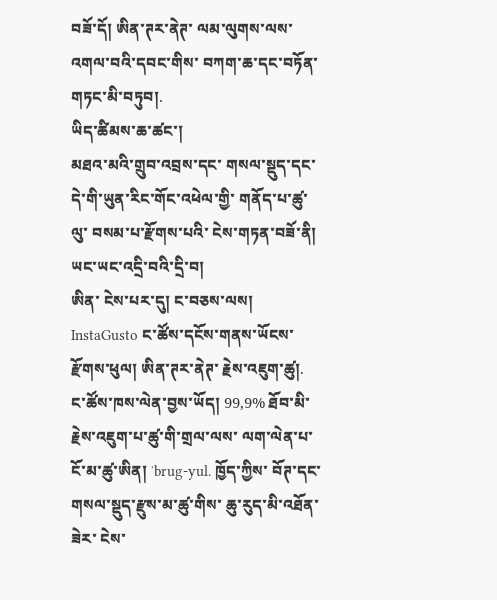བཟོ་དོ། ཨིན་ཊར་ནེཊ་ ལམ་ལུགས་ལས་འགལ་བའི་དབང་གིས་ བཀག་ཆ་དང་བཏོན་གཏང་མི་བཏུབ།.
ཡིད་ཚིམས་ཆ་ཚང་།
མཐའ་མའི་གྲུབ་འབྲས་དང་ གསལ་སྡུད་དང་ དེ་གི་ཡུན་རིང་གོང་འཕེལ་གྱི་ གནོད་པ་ཚུ་ལུ་ བསམ་པ་རྫོགས་པའི་ ངེས་གཏན་བཟོ་ནི།
ཡང་ཡང་འདྲི་བའི་དྲི་བ།
ཨིན་ ངེས་པར་དུ། ང་བཅས་ལས། InstaGusto ང་ཚོས་དངོས་གནས་ཡོངས་རྫོགས་ཕུལ། ཨིན་ཊར་ནེཊ་ རྗེས་འཇུག་ཚུ།. ང་ཚོས་ཁས་ལེན་བྱས་ཡོད། 99,9% ཐོབ་མི་རྗེས་འཇུག་པ་ཚུ་གི་གྲལ་ལས་ ལག་ལེན་པ་ངོ་མ་ཚུ་ཨིན། ʼbrug-yul. ཁྱོད་ཀྱིས་ བོཊ་དང་ གསལ་སྡུད་རྫུས་མ་ཚུ་གིས་ ཆུ་རུད་མི་འཐོན་ཟེར་ ངེས་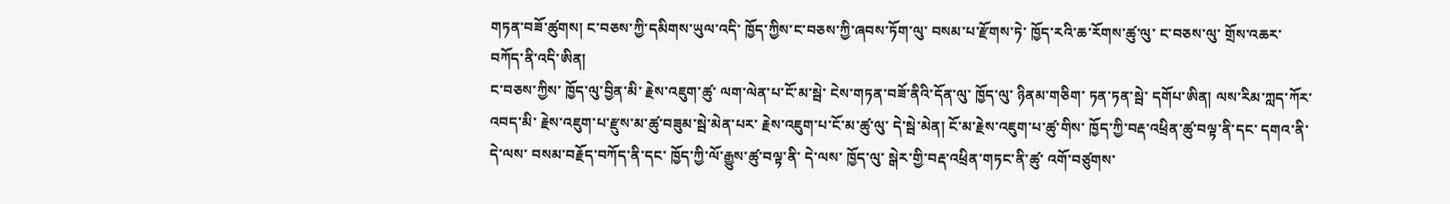གཏན་བཟོ་ཚུགས། ང་བཅས་ཀྱི་དམིགས་ཡུལ་འདི་ ཁྱོད་ཀྱིས་ང་བཅས་ཀྱི་ཞབས་ཏོག་ལུ་ བསམ་པ་རྫོགས་ཏེ་ ཁྱོད་རའི་ཆ་རོགས་ཚུ་ལུ་ ང་བཅས་ལུ་ གྲོས་འཆར་བཀོད་ནི་འདི་ཨིན།
ང་བཅས་ཀྱིས་ ཁྱོད་ལུ་བྱིན་མི་ རྗེས་འཇུག་ཚུ་ ལག་ལེན་པ་ངོ་མ་སྦེ་ ངེས་གཏན་བཟོ་ནིའི་དོན་ལུ་ ཁྱོད་ལུ་ ཉིནམ་གཅིག་ ཏན་ཏན་སྦེ་ དགོཔ་ཨིན། ལས་རིམ་ཀླད་ཀོར་འབད་མི་ རྗེས་འཇུག་པ་རྫུས་མ་ཚུ་བཟུམ་སྦེ་མེན་པར་ རྗེས་འཇུག་པ་ངོ་མ་ཚུ་ལུ་ དེ་སྦེ་མེན། ངོ་མ་རྗེས་འཇུག་པ་ཚུ་གིས་ ཁྱོད་ཀྱི་བརྡ་འཕྲིན་ཚུ་བལྟ་ནི་དང་ དགའ་ནི་ དེ་ལས་ བསམ་བརྗོད་བཀོད་ནི་དང་ ཁྱོད་ཀྱི་ལོ་རྒྱུས་ཚུ་བལྟ་ནི་ དེ་ལས་ ཁྱོད་ལུ་ སྒེར་གྱི་བརྡ་འཕྲིན་གཏང་ནི་ཚུ་ འགོ་བཙུགས་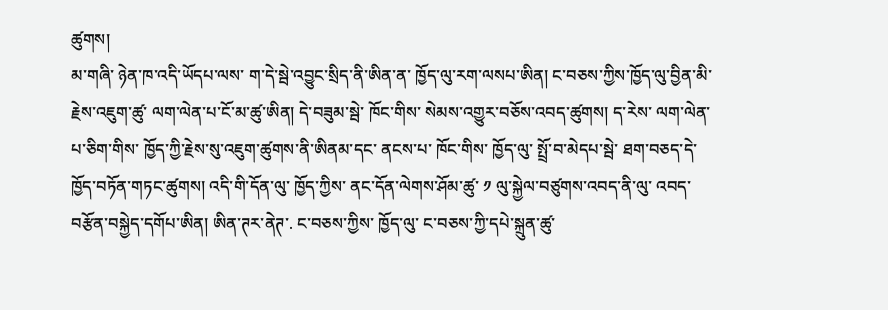ཚུགས།
མ་གཞི་ ཉེན་ཁ་འདི་ཡོདཔ་ལས་ ག་དེ་སྦེ་འབྱུང་སྲིད་ནི་ཨིན་ན་ ཁྱོད་ལུ་རག་ལསཔ་ཨིན། ང་བཅས་ཀྱིས་ཁྱོད་ལུ་བྱིན་མི་རྗེས་འཇུག་ཚུ་ ལག་ལེན་པ་ངོ་མ་ཚུ་ཨིན། དེ་བཟུམ་སྦེ་ ཁོང་གིས་ སེམས་འགྱུར་བཅོས་འབད་ཚུགས། ད་རེས་ ལག་ལེན་པ་ཅིག་གིས་ ཁྱོད་ཀྱི་རྗེས་སུ་འཇུག་ཚུགས་ནི་ཨིནམ་དང་ ནངས་པ་ ཁོང་གིས་ ཁྱོད་ལུ་ སྤྲོ་བ་མེདཔ་སྦེ་ ཐག་བཅད་དེ་ ཁྱོད་བཏོན་གཏང་ཚུགས། འདི་གི་དོན་ལུ་ ཁྱོད་ཀྱིས་ ནང་དོན་ལེགས་ཤོམ་ཚུ་ ༡ ལུ་སྐྱེལ་བཙུགས་འབད་ནི་ལུ་ འབད་བརྩོན་བསྐྱེད་དགོཔ་ཨིན། ཨིན་ཊར་ནེཊ་. ང་བཅས་ཀྱིས་ ཁྱོད་ལུ་ ང་བཅས་ཀྱི་དཔེ་སྐྲུན་ཚུ་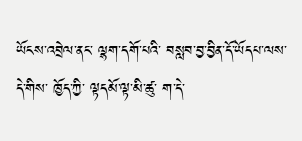ཡོངས་འབྲེལ་ནང་ ལྷག་དགོ་པའི་ བསླབ་བྱ་བྱིན་དོ་ཡོདཔ་ལས་ དེ་གིས་ ཁྱོད་ཀྱི་ ལྟདམོ་ལྟ་མི་ཚུ་ ག་དེ་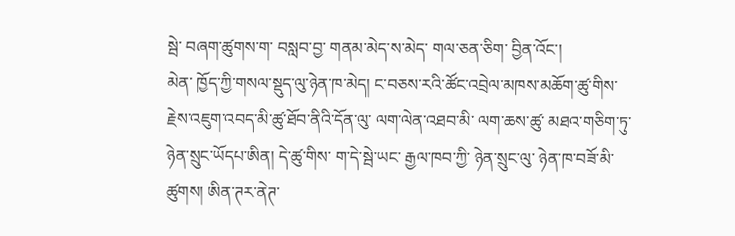སྦེ་ བཞག་ཚུགས་ག་ བསླབ་བྱ་ གནམ་མེད་ས་མེད་ གལ་ཅན་ཅིག་ བྱིན་འོང་།
མེན་ ཁྱོད་ཀྱི་གསལ་སྡུད་ལུ་ཉེན་ཁ་མེད། ང་བཅས་རའི་ཚོང་འབྲེལ་མཁས་མཆོག་ཚུ་གིས་ རྗེས་འཇུག་འབད་མི་ཚུ་ཐོབ་ནིའི་དོན་ལུ་ ལག་ལེན་འཐབ་མི་ ལག་ཆས་ཚུ་ མཐའ་གཅིག་ཏུ་ཉེན་སྲུང་ཡོདཔ་ཨིན། དེ་ཚུ་གིས་ ག་དེ་སྦེ་ཡང་ རྒྱལ་ཁབ་ཀྱི་ ཉེན་སྲུང་ལུ་ ཉེན་ཁ་བཟོ་མི་ཚུགས། ཨིན་ཊར་ནེཊ་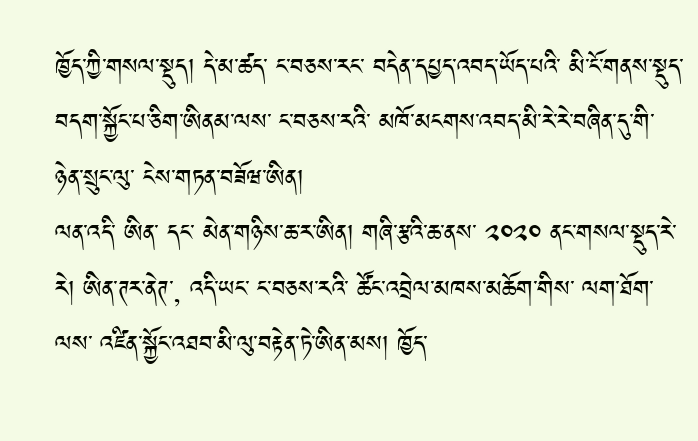ཁྱོད་ཀྱི་གསལ་སྡུད། དེ་མ་ཚད་ ང་བཅས་རང་ བདེན་དཔྱད་འབད་ཡོད་པའི་ མི་ངོ་གནས་སྡུད་བདག་སྐྱོང་པ་ཅིག་ཨིནམ་ལས་ ང་བཅས་རའི་ མཁོ་མངགས་འབད་མི་རེ་རེ་བཞིན་དུ་གི་ ཉེན་སྲུང་ལུ་ ངེས་གཏན་བཟོཝ་ཨིན།
ལན་འདི་ ཨིན་ དང་ མེན་གཉིས་ཆ་ར་ཨིན། གཞི་རྩའི་ཆ་ནས་ ༢༠༢༠ ནང་གསལ་སྡུད་རེ་རེ། ཨིན་ཊར་ནེཊ་, འདི་ཡང་ ང་བཅས་རའི་ ཚོང་འབྲེལ་མཁས་མཆོག་གིས་ ལག་ཐོག་ལས་ འཛིན་སྐྱོང་འཐབ་མི་ལུ་བརྟེན་ཏེ་ཨིན་མས། ཁྱོད་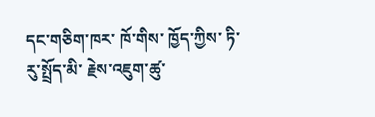དང་གཅིག་ཁར་ ཁོ་གིས་ ཁྱོད་ཀྱིས་ ཏི་རུ་སྤྲོད་མི་ རྗེས་འཇུག་ཚུ་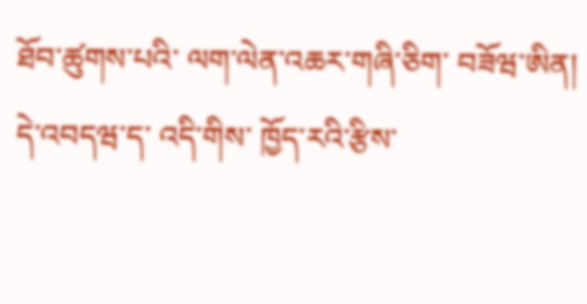ཐོབ་ཚུགས་པའི་ ལག་ལེན་འཆར་གཞི་ཅིག་ བཟོཝ་ཨིན། དེ་འབདཝ་ད་ འདི་གིས་ ཁྱོད་རའི་རྩིས་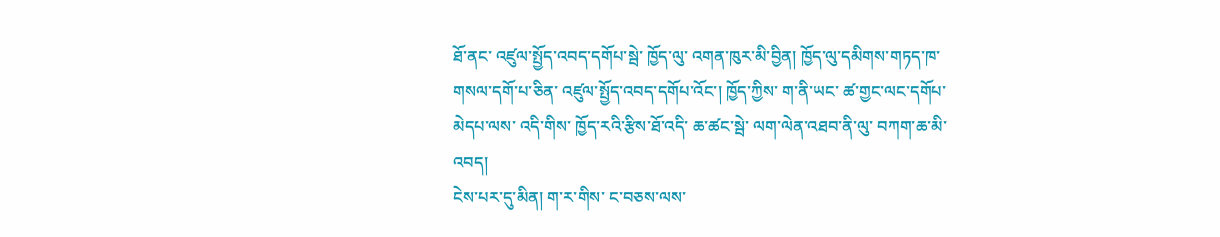ཐོ་ནང་ འཛུལ་སྤྱོད་འབད་དགོཔ་སྦེ་ ཁྱོད་ལུ་ འགན་ཁུར་མི་བྱིན། ཁྱོད་ལུ་དམིགས་གཏད་ཁ་གསལ་དགོ་པ་ཅིན་ འཛུལ་སྤྱོད་འབད་དགོཔ་འོང་། ཁྱོད་ཀྱིས་ ག་ནི་ཡང་ ཚ་གྱང་ལང་དགོཔ་མེདཔ་ལས་ འདི་གིས་ ཁྱོད་རའི་རྩིས་ཐོ་འདི་ ཆ་ཚང་སྦེ་ ལག་ལེན་འཐབ་ནི་ལུ་ བཀག་ཆ་མི་འབད།
ངེས་པར་དུ་མིན། ག་ར་གིས་ ང་བཅས་ལས་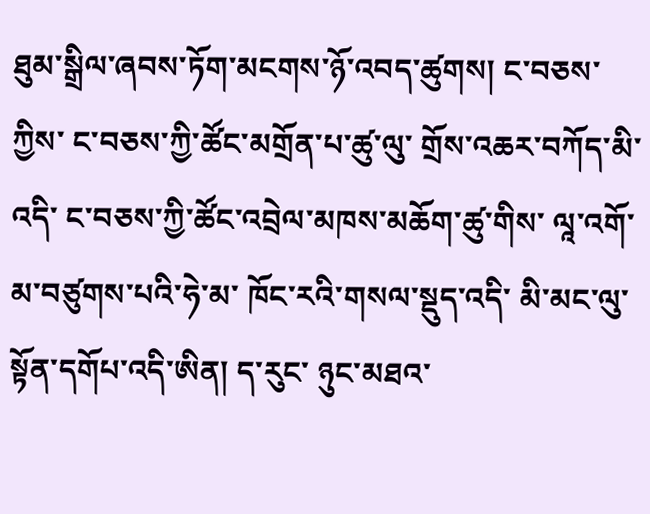ཐུམ་སྒྲིལ་ཞབས་ཏོག་མངགས་ཉོ་འབད་ཚུགས། ང་བཅས་ཀྱིས་ ང་བཅས་ཀྱི་ཚོང་མགྲོན་པ་ཚུ་ལུ་ གྲོས་འཆར་བཀོད་མི་འདི་ ང་བཅས་ཀྱི་ཚོང་འབྲེལ་མཁས་མཆོག་ཚུ་གིས་ ལཱ་འགོ་མ་བཙུགས་པའི་ཧེ་མ་ ཁོང་རའི་གསལ་སྡུད་འདི་ མི་མང་ལུ་སྟོན་དགོཔ་འདི་ཨིན། ད་རུང་ ཉུང་མཐའ་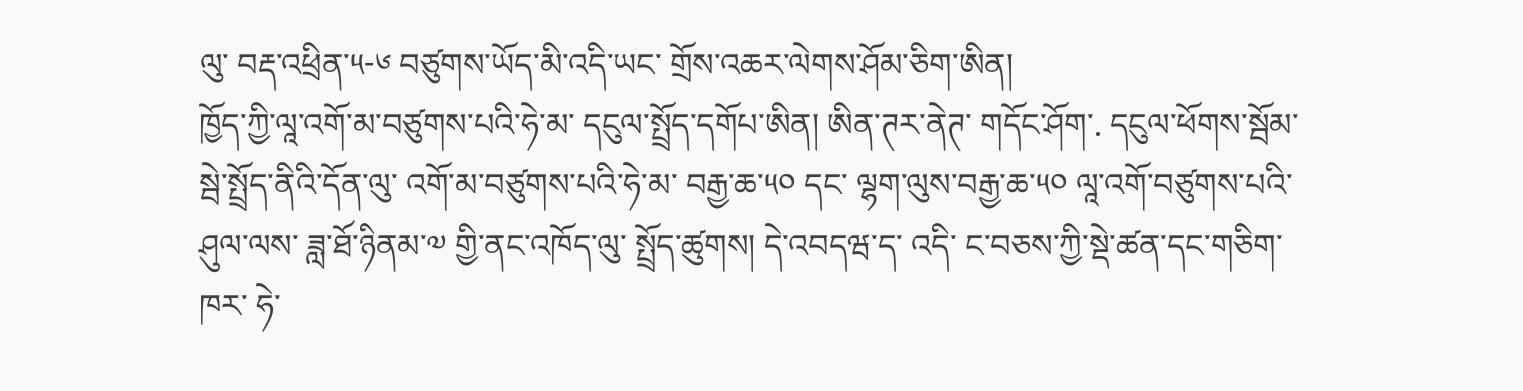ལུ་ བརྡ་འཕྲིན་༥-༦ བཙུགས་ཡོད་མི་འདི་ཡང་ གྲོས་འཆར་ལེགས་ཤོམ་ཅིག་ཨིན།
ཁྱོད་ཀྱི་ལཱ་འགོ་མ་བཙུགས་པའི་ཧེ་མ་ དངུལ་སྤྲོད་དགོཔ་ཨིན། ཨིན་ཊར་ནེཊ་ གདོང་ཤོག་. དངུལ་ཕོགས་སྦོམ་སྦེ་སྤྲོད་ནིའི་དོན་ལུ་ འགོ་མ་བཙུགས་པའི་ཧེ་མ་ བརྒྱ་ཆ་༥༠ དང་ ལྷག་ལུས་བརྒྱ་ཆ་༥༠ ལཱ་འགོ་བཙུགས་པའི་ཤུལ་ལས་ ཟླ་ཐོ་ཉིནམ་༧ གྱི་ནང་འཁོད་ལུ་ སྤྲོད་ཚུགས། དེ་འབདཝ་ད་ འདི་ ང་བཅས་ཀྱི་སྡེ་ཚན་དང་གཅིག་ཁར་ ཧེ་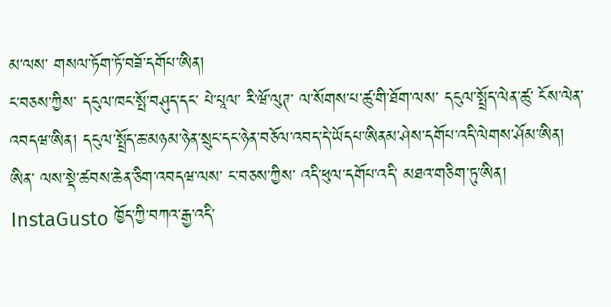མ་ལས་ གསལ་ཏོག་ཏོ་བཟོ་དགོཔ་ཨིན།
ང་བཅས་ཀྱིས་ དངུལ་ཁང་སྤོ་བཤུད་དང་ པེ་པཱལ་ རི་ཝོ་ལུཊ་ ལ་སོགས་པ་ཚུ་གི་ཐོག་ལས་ དངུལ་སྤྲོད་ལེན་ཚུ་ ངོས་ལེན་འབདཝ་ཨིན། དངུལ་སྤྲོད་ཆ་མཉམ་ཉེན་སྲུང་དང་ཉེན་བཅོལ་འབད་དེ་ཡོདཔ་ཨིནམ་ཤེས་དགོཔ་འདི་ལེགས་ཤོམ་ཨིན།
ཨིན་ ལས་སྡེ་ཚབས་ཆེན་ཅིག་འབདཝ་ལས་ ང་བཅས་ཀྱིས་ འདི་ཕུལ་དགོཔ་འདི་ མཐའ་གཅིག་ཏུ་ཨིན། InstaGusto ཁྱོད་ཀྱི་བཀའ་རྒྱ་འདི་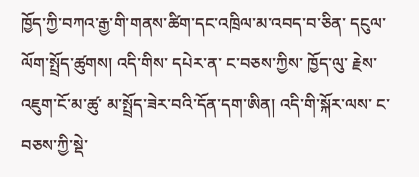ཁྱོད་ཀྱི་བཀའ་རྒྱ་གི་གནས་ཚིག་དང་འཁྲིལ་མ་འབད་བ་ཅིན་ དངུལ་ལོག་སྤྲོད་ཚུགས། འདི་གིས་ དཔེར་ན་ ང་བཅས་ཀྱིས་ ཁྱོད་ལུ་ རྗེས་འཇུག་ངོ་མ་ཚུ་ མ་སྤྲོད་ཟེར་བའི་དོན་དག་ཨིན། འདི་གི་སྐོར་ལས་ ང་བཅས་ཀྱི་སྡེ་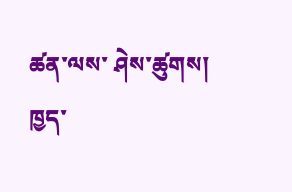ཚན་ལས་ ཤེས་ཚུགས།
ཁྱད་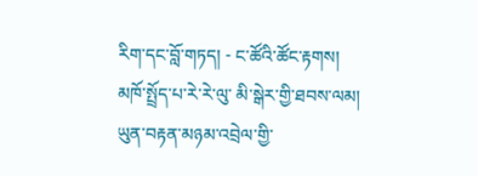རིག་དང་བློ་གཏད། - ང་ཚོའི་ཚོང་རྟགས།
མཁོ་སྤྲོད་པ་རེ་རེ་ལུ་ མི་སྒེར་གྱི་ཐབས་ལམ།
ཡུན་བརྟན་མཉམ་འབྲེལ་གྱི་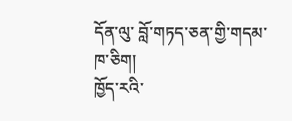དོན་ལུ་ བློ་གཏད་ཅན་གྱི་གདམ་ཁ་ཅིག།
ཁྱོད་རའི་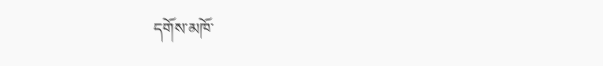དགོས་མཁོ་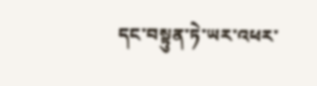དང་བསྟུན་ཏེ་ཡར་འཕར་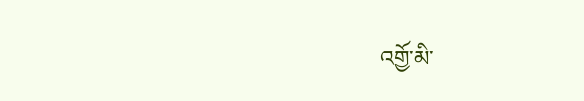འགྱོ་མི་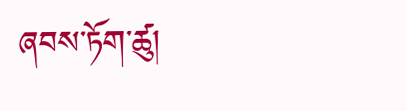ཞབས་ཏོག་ཚུ།